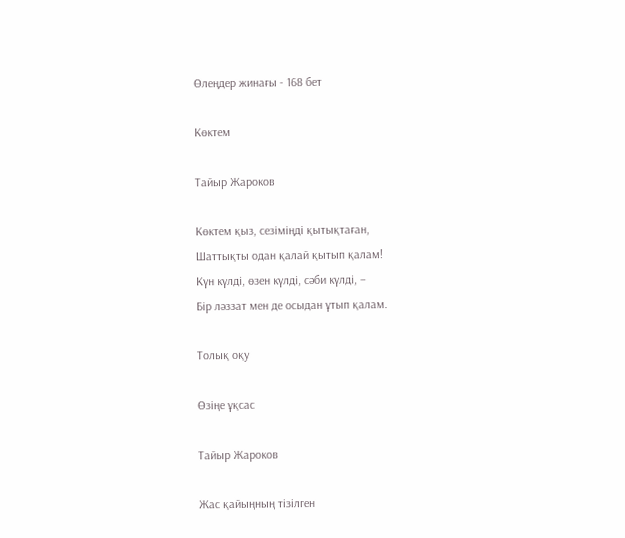Өлеңдер жинағы - 168 бет

Көктем

Тайыр Жароков

Көктем қыз, сезіміңді қытықтаған,
Шаттықты одан қалай қытып қалам!
Күн күлді, өзен күлді, сәби күлді, –
Бір ләззат мен де осыдан ұтып қалам.

Толық оқу

Өзіңе ұқсас

Тайыр Жароков

Жас қайыңның тізілген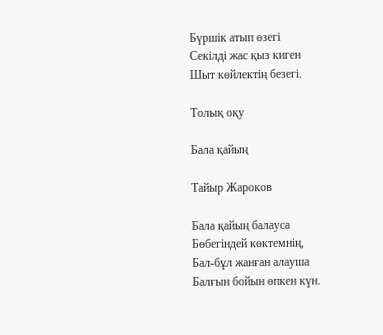Бүршік атып өзегі
Секілді жас қыз киген
Шыт көйлектің безегі.

Толық оқу

Бала қайың

Тайыр Жароков

Бала қайың балауса
Бөбегіндей көктемнің,
Бал-бұл жанған алауша
Балғын бойын өпкен күн.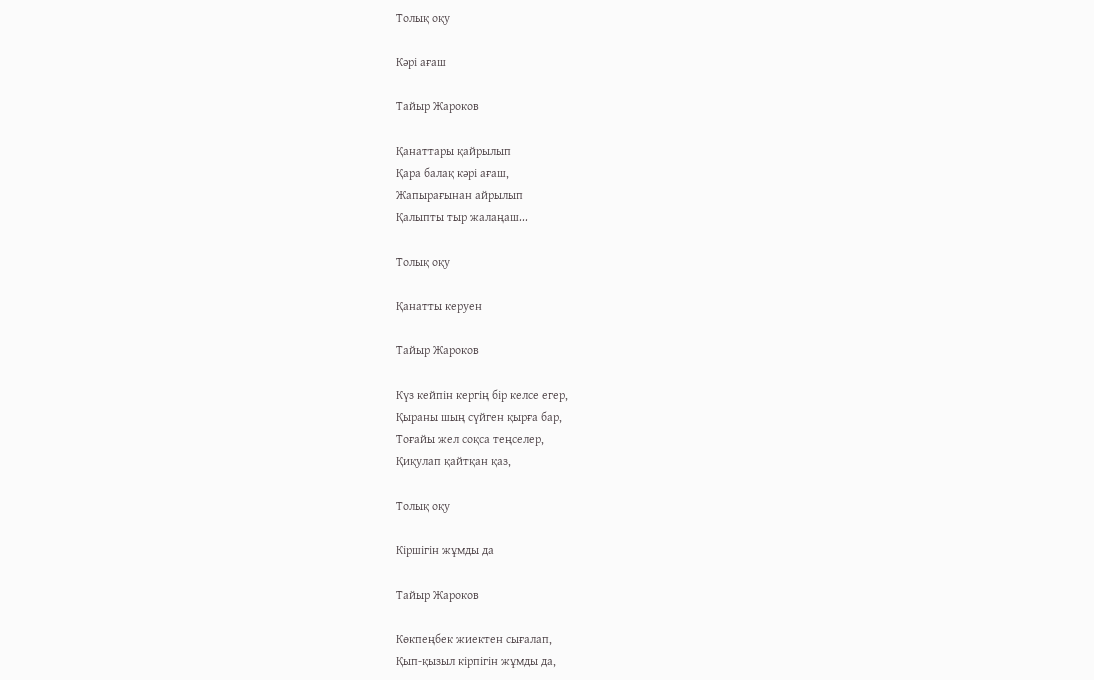Толық оқу

Кәрі ағаш

Тайыр Жароков

Қанаттары қайрылып
Қара балақ кәрі ағаш,
Жапырағынан айрылып
Қалыпты тыр жалаңаш...

Толық оқу

Қанатты керуен

Тайыр Жароков

Күз кейпін кергің бір келсе егер,
Қыраны шың сүйген қырға бар,
Тоғайы жел соқса теңселер,
Қиқулап қайтқан қаз,

Толық оқу

Кіршігін жұмды да

Тайыр Жароков

Көкпеңбек жиектен сығалап,
Қып-қызыл кірпігін жұмды да,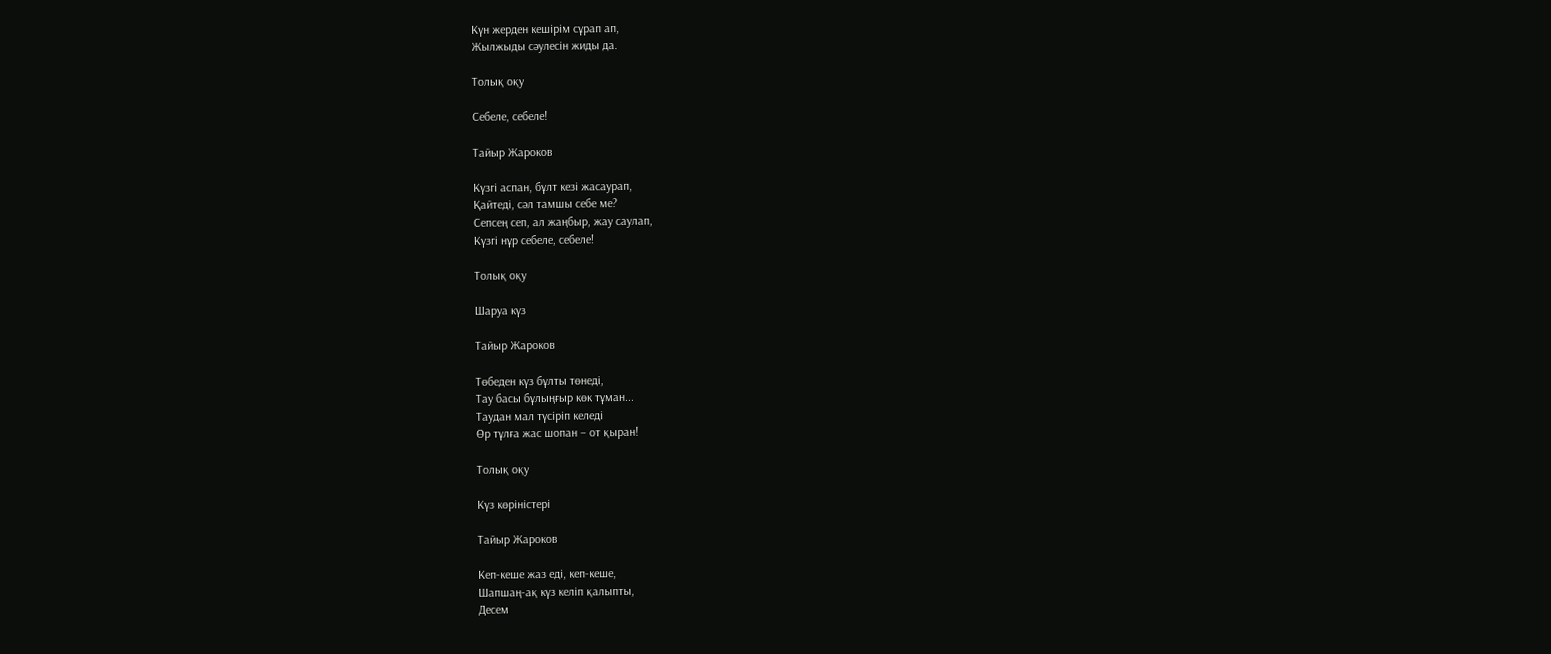Күн жерден кешірім сұрап ап,
Жылжыды сәулесін жиды да.

Толық оқу

Себеле, себеле!

Тайыр Жароков

Күзгі аспан, бұлт кезі жасаурап,
Қайтеді, сәл тамшы себе ме?
Сепсең сеп, ал жаңбыр, жау саулап,
Күзгі нұр себеле, себеле!

Толық оқу

Шаруа күз

Тайыр Жароков

Төбеден күз бұлты төнеді,
Тау басы бұлыңғыр көк тұман...
Таудан мал түсіріп келеді
Өр тұлға жас шопан – от қыран!

Толық оқу

Күз көріністері

Тайыр Жароков

Кеп-кеше жаз еді, кеп-кеше,
Шапшаң-ақ күз келіп қалыпты,
Десем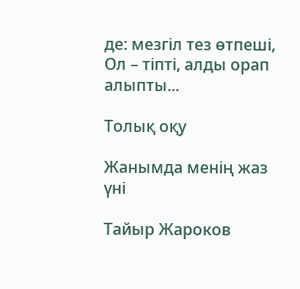де: мезгіл тез өтпеші,
Ол – тіпті, алды орап алыпты...

Толық оқу

Жанымда менің жаз үні

Тайыр Жароков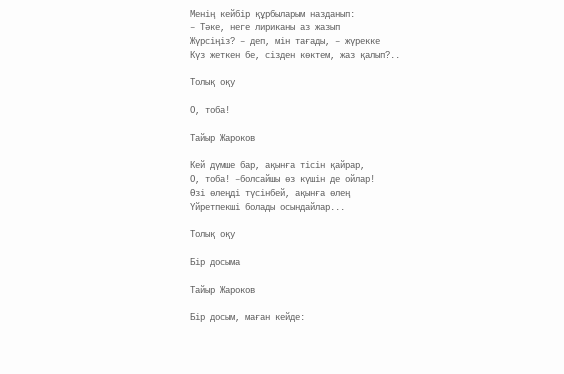Менің кейбір құрбыларым назданып:
– Тәке, неге лириканы аз жазып
Жүрсіңіз? – деп, мін тағады, – жүрекке
Күз жеткен бе, сізден көктем, жаз қалып?..

Толық оқу

О, тоба!

Тайыр Жароков

Кей дүмше бар, ақынға тісін қайрар,
О, тоба! –болсайшы өз күшін де ойлар!
Өзі өлеңді түсінбей, ақынға өлең
Үйретпекші болады осындайлар...

Толық оқу

Бір досыма

Тайыр Жароков

Бір досым, маған кейде: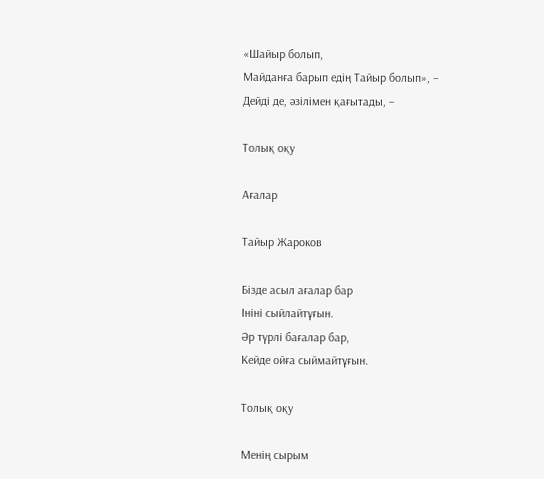«Шайыр болып,
Майданға барып едің Тайыр болып», –
Дейді де, әзілімен қағытады, –

Толық оқу

Ағалар

Тайыр Жароков

Бізде асыл ағалар бар
Ініні сыйлайтұғын.
Әр түрлі бағалар бар,
Кейде ойға сыймайтұғын.

Толық оқу

Менің сырым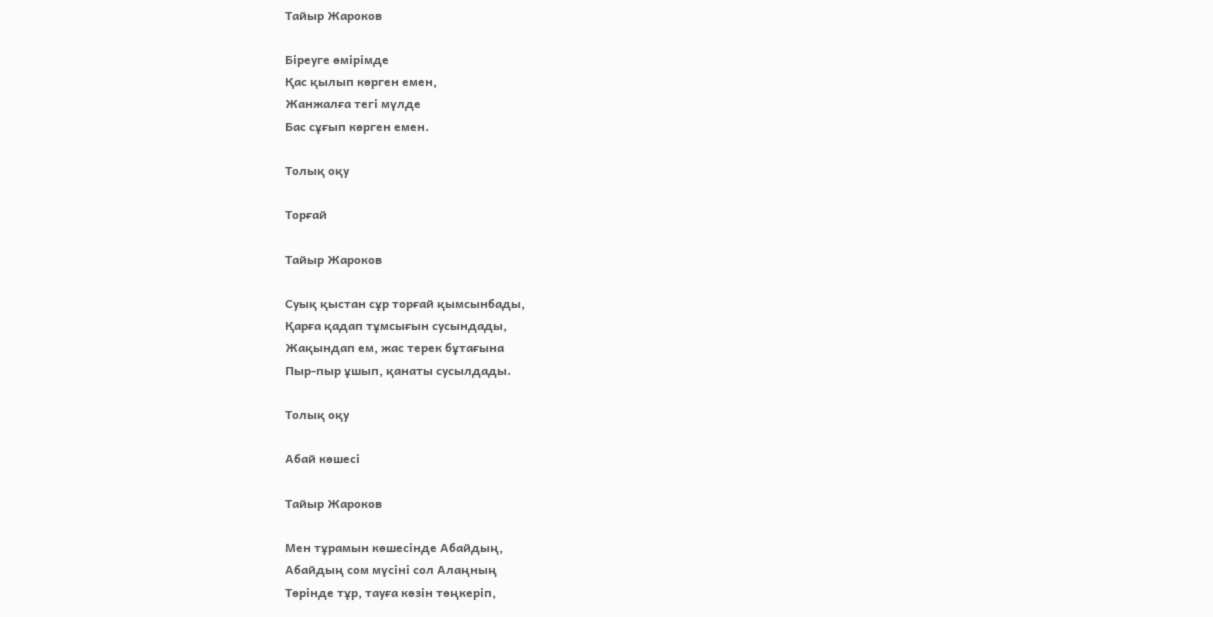Тайыр Жароков

Біреуге өмірімде
Қас қылып көрген емен,
Жанжалға тегі мүлде
Бас сұғып көрген емен.

Толық оқу

Торғай

Тайыр Жароков

Суық қыстан сұр торғай қымсынбады,
Қарға қадап тұмсығын сусындады,
Жақындап ем, жас терек бұтағына
Пыр-пыр ұшып, қанаты сусылдады.

Толық оқу

Абай көшесі

Тайыр Жароков

Мен тұрамын көшесінде Абайдың,
Абайдың сом мүсіні сол Алаңның
Төрінде тұр, тауға көзін төңкеріп,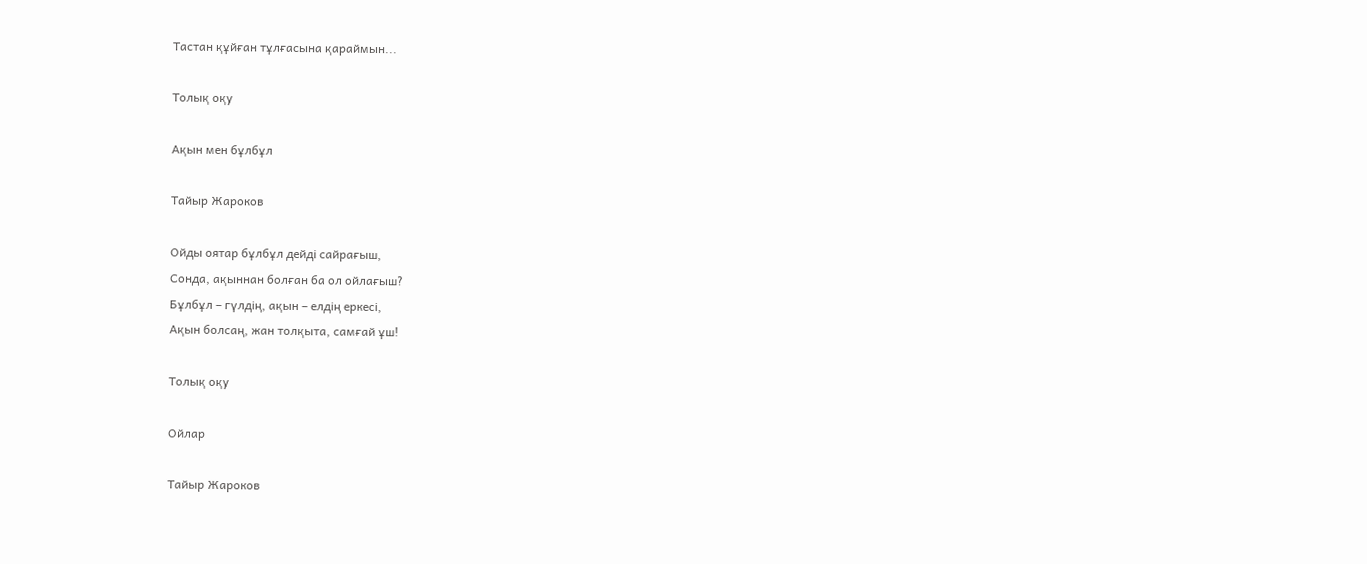Тастан құйған тұлғасына қараймын...

Толық оқу

Ақын мен бұлбұл

Тайыр Жароков

Ойды оятар бұлбұл дейді сайрағыш,
Сонда, ақыннан болған ба ол ойлағыш?
Бұлбұл – гүлдің, ақын – елдің еркесі,
Ақын болсаң, жан толқыта, самғай ұш!

Толық оқу

Ойлар

Тайыр Жароков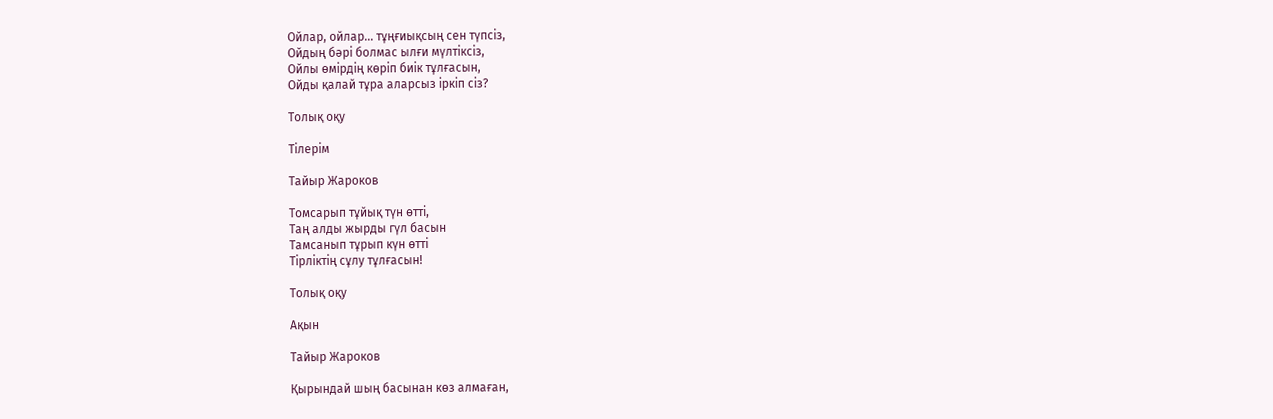Ойлар, ойлар... тұңғиықсың сен түпсіз,
Ойдың бәрі болмас ылғи мүлтіксіз,
Ойлы өмірдің көріп биік тұлғасын,
Ойды қалай тұра аларсыз іркіп сіз?

Толық оқу

Тілерім

Тайыр Жароков

Томсарып тұйық түн өтті,
Таң алды жырды гүл басын
Тамсанып тұрып күн өтті
Тірліктің сұлу тұлғасын!

Толық оқу

Ақын

Тайыр Жароков

Қырындай шың басынан көз алмаған,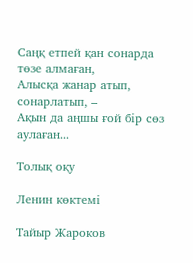Саңқ етпей қан сонарда төзе алмаған,
Алысқа жанар атып, сонарлатып, –
Ақын да аңшы ғой бір сөз аулаған...

Толық оқу

Ленин көктемі

Тайыр Жароков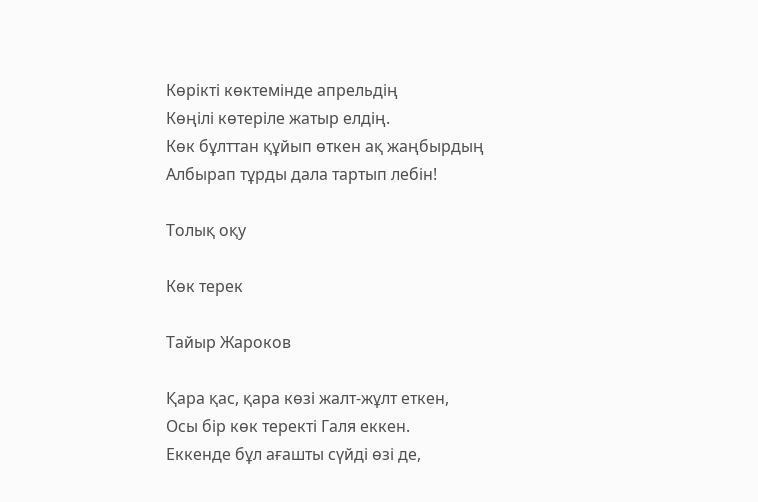Көрікті көктемінде апрельдің
Көңілі көтеріле жатыр елдің.
Көк бұлттан құйып өткен ақ жаңбырдың
Албырап тұрды дала тартып лебін!

Толық оқу

Көк терек

Тайыр Жароков

Қара қас, қара көзі жалт-жұлт еткен,
Осы бір көк теректі Галя еккен.
Еккенде бұл ағашты сүйді өзі де,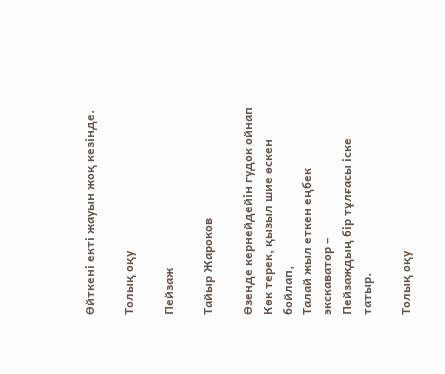Өйткені екті жауын жоқ кезінде.

Толық оқу

Пейзаж

Тайыр Жароков

Өзенде кернейдейін гудок ойнап
Көк терек, қызыл шие өскен бойлап,
Талай жыл еткен еңбек экскаватор –
Пейзаждың бір тұлғасы іске татыр.

Толық оқу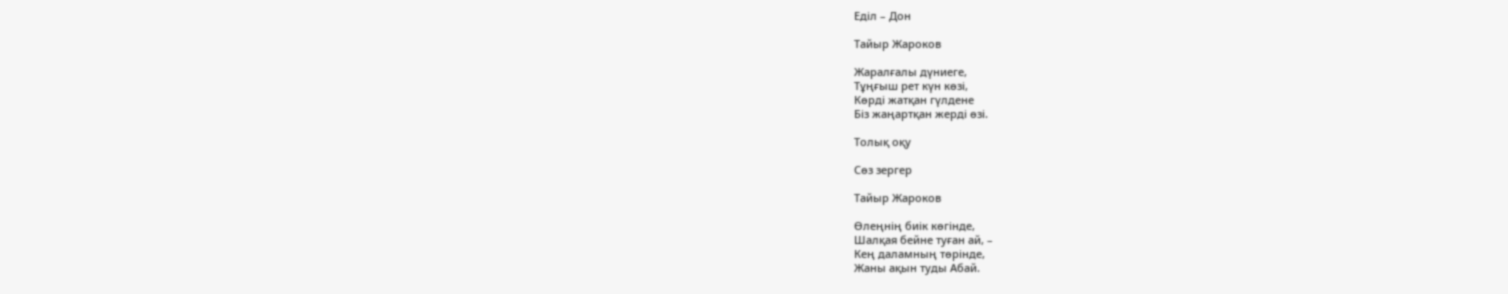Еділ – Дон

Тайыр Жароков

Жаралғалы дүниеге,
Тұңғыш рет күн көзі,
Көрді жатқан гүлдене
Біз жаңартқан жерді өзі.

Толық оқу

Сөз зергер

Тайыр Жароков

Өлеңнің биік көгінде,
Шалқая бейне туған ай, –
Кең даламның төрінде,
Жаны ақын туды Абай.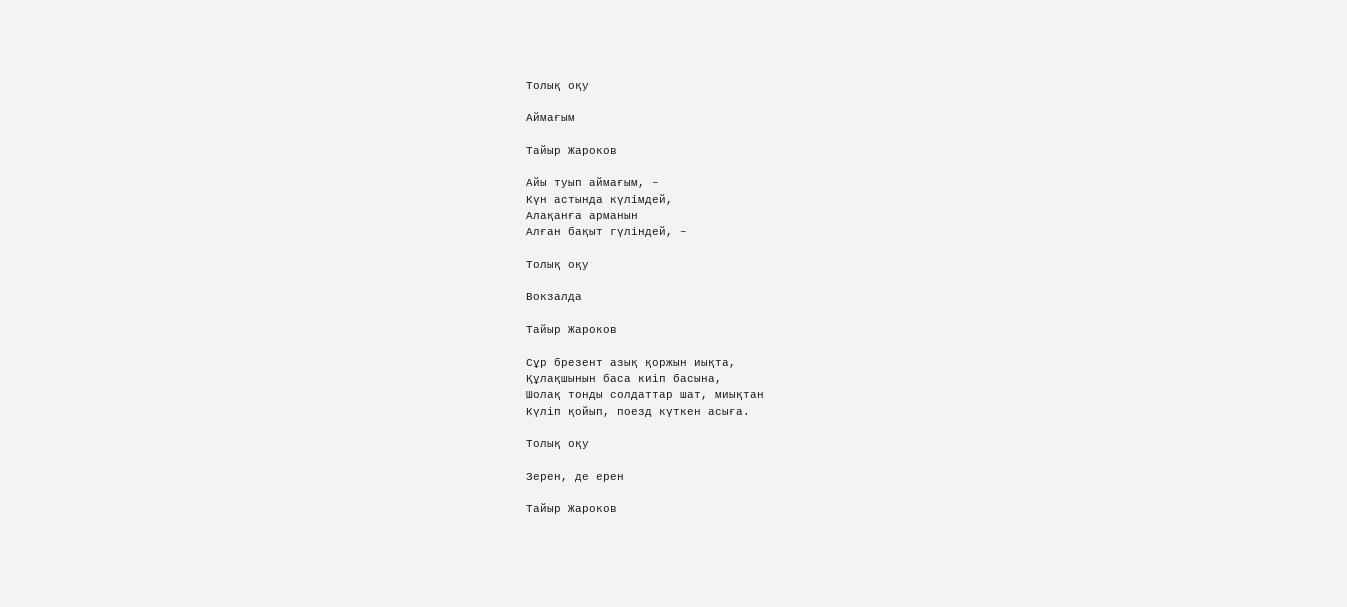Толық оқу

Аймағым

Тайыр Жароков

Айы туып аймағым, –
Күн астында күлімдей,
Алақанға арманын
Алған бақыт гүліндей, –

Толық оқу

Вокзалда

Тайыр Жароков

Сұр брезент азық қоржын иықта,
Құлақшынын баса киіп басына,
Шолақ тонды солдаттар шат, миықтан
Күліп қойып, поезд күткен асыға.

Толық оқу

Зерен, де ерен

Тайыр Жароков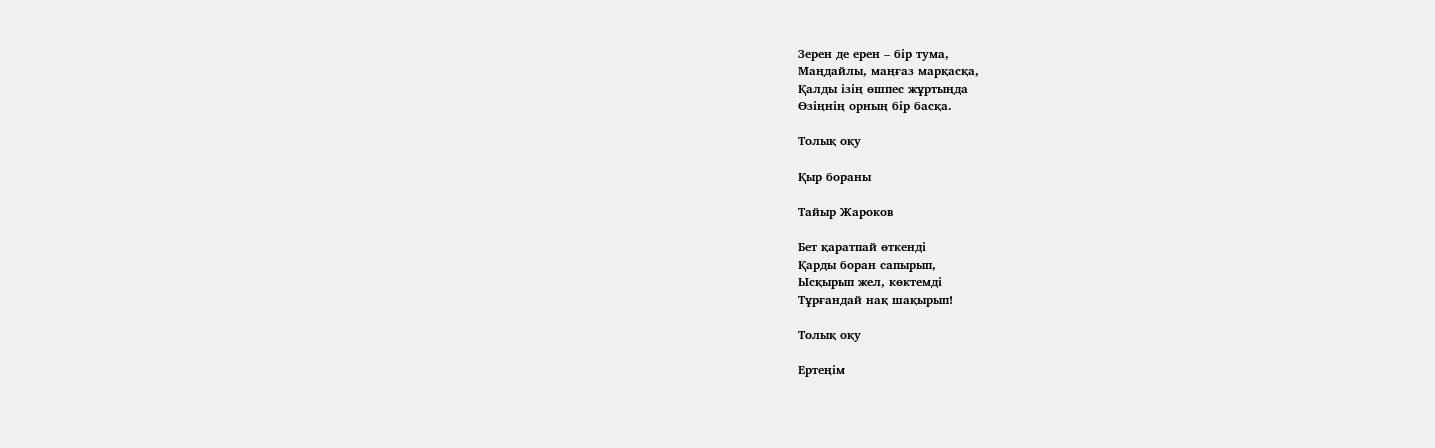Зерен де ерен – бір тума,
Маңдайлы, маңғаз марқасқа,
Қалды ізің өшпес жұртыңда
Өзіңнің орның бір басқа.

Толық оқу

Қыр бораны

Тайыр Жароков

Бет қаратпай өткенді
Қарды боран сапырып,
Ысқырып жел, көктемді
Тұрғандай нақ шақырып!

Толық оқу

Ертеңім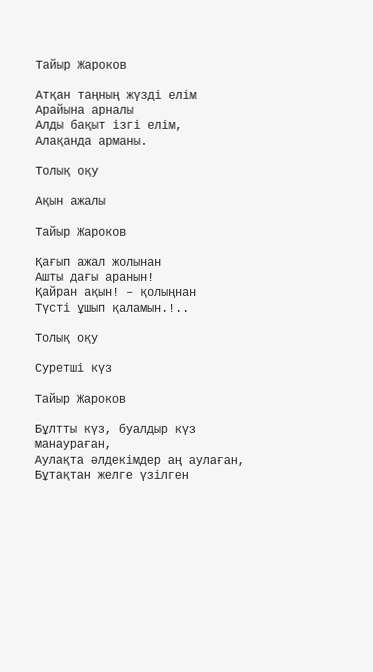Тайыр Жароков

Атқан таңның жүзді елім
Арайына арналы
Алды бақыт ізгі елім,
Алақанда арманы.

Толық оқу

Ақын ажалы

Тайыр Жароков

Қағып ажал жолынан
Ашты дағы аранын!
Қайран ақын! – қолыңнан
Түсті ұшып қаламын.!..

Толық оқу

Суретші күз

Тайыр Жароков

Бұлтты күз, буалдыр күз манаураған,
Аулақта әлдекімдер аң аулаған,
Бұтақтан желге үзілген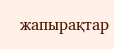жапырақтар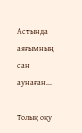Астында аяғымның сан аунаған...

Толық оқу